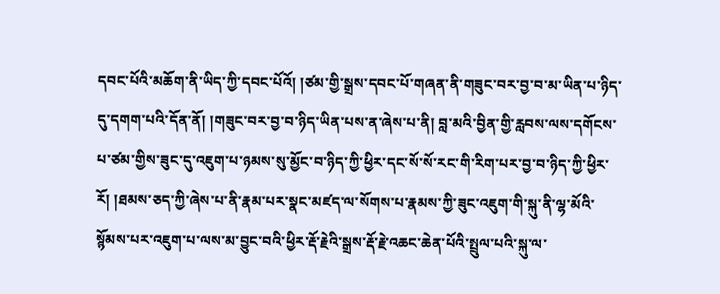དབང་པོའི་མཆོག་ནི་ཡིད་ཀྱི་དབང་པོའོ། །ཙམ་གྱི་སྒྲས་དབང་པོ་གཞན་ནི་གཟུང་བར་བྱ་བ་མ་ཡིན་པ་ཉིད་དུ་དགག་པའི་དོན་ནོ། །གཟུང་བར་བྱ་བ་ཉིད་ཡིན་པས་ན་ཞེས་པ་ནི། བླ་མའི་བྱིན་གྱི་རླབས་ལས་དགོངས་པ་ཙམ་གྱིས་ཟུང་དུ་འཇུག་པ་ཉམས་སུ་མྱོང་བ་ཉིད་ཀྱི་ཕྱིར་དང་སོ་སོ་རང་གི་རིག་པར་བྱ་བ་ཉིད་ཀྱི་ཕྱིར་རོ། །ཐམས་ཅད་ཀྱི་ཞེས་པ་ནི་རྣམ་པར་སྣང་མཛད་ལ་སོགས་པ་རྣམས་ཀྱི་ཟུང་འཇུག་གི་སྐུ་ནི་ལྷ་མོའི་སྙོམས་པར་འཇུག་པ་ལས་མ་བྱུང་བའི་ཕྱིར་རྡོ་རྗེའི་སྒྲས་རྡོ་རྗེ་འཆང་ཆེན་པོའི་སྤྲུལ་པའི་སྐུ་ལ་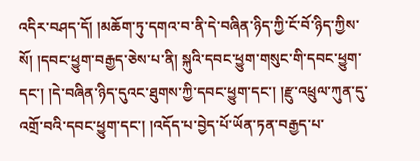འདིར་བཤད་དོ། །མཆོག་ཏུ་དགའ་བ་ནི་དེ་བཞིན་ཉིད་ཀྱི་ངོ་བོ་ཉིད་ཀྱིས་སོ། །དབང་ཕྱུག་བརྒྱད་ཅེས་པ་ནི། སྐུའི་དབང་ཕྱུག་གསུང་གི་དབང་ཕྱུག་དང་། །དེ་བཞིན་ཉིད་དུའང་ཐུགས་ཀྱི་དབང་ཕྱུག་དང་། །རྫུ་འཕྲུལ་ཀུན་དུ་འགྲོ་བའི་དབང་ཕྱུག་དང་། །འདོད་པ་བྱེད་པོ་ཡོན་ཏན་བརྒྱད་པ་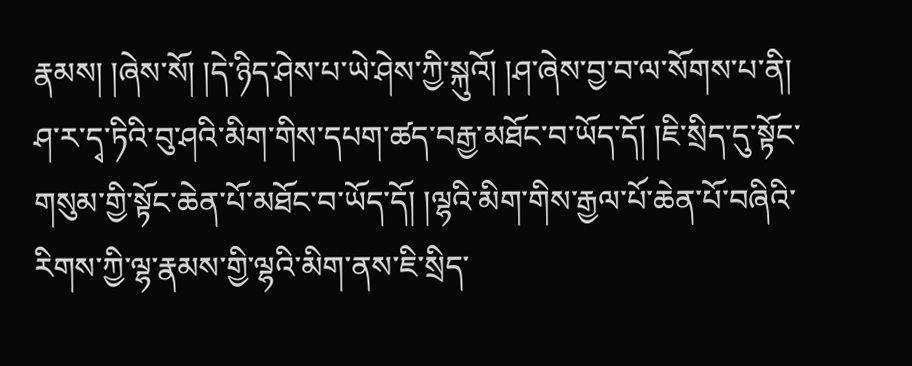རྣམས། །ཞེས་སོ། །དེ་ཉིད་ཤེས་པ་ཡེ་ཤེས་ཀྱི་སྐུའོ། །ཤ་ཞེས་བྱ་བ་ལ་སོགས་པ་ནི། ཤ་ར་དྭ་ཏིའི་བུ་ཤའི་མིག་གིས་དཔག་ཚད་བརྒྱ་མཐོང་བ་ཡོད་དོ། །ཇི་སྲིད་དུ་སྟོང་གསུམ་གྱི་སྟོང་ཆེན་པོ་མཐོང་བ་ཡོད་དོ། །ལྷའི་མིག་གིས་རྒྱལ་པོ་ཆེན་པོ་བཞིའི་རིགས་ཀྱི་ལྷ་རྣམས་གྱི་ལྷའི་མིག་ནས་ཇི་སྲིད་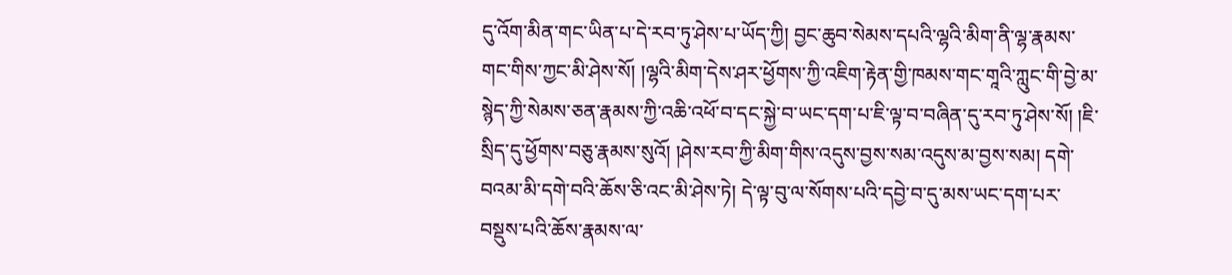དུ་འོག་མིན་གང་ཡིན་པ་དེ་རབ་ཏུ་ཤེས་པ་ཡོད་ཀྱི། བྱང་ཆུབ་སེམས་དཔའི་ལྷའི་མིག་ནི་ལྷ་རྣམས་གང་གིས་ཀྱང་མི་ཤེས་སོ། །ལྷའི་མིག་དེས་ཤར་ཕྱོགས་ཀྱི་འཇིག་རྟེན་གྱི་ཁམས་གང་གཱའི་ཀླུང་གི་བྱེ་མ་སྙེད་ཀྱི་སེམས་ཅན་རྣམས་ཀྱི་འཆི་འཕོ་བ་དང་སྐྱེ་བ་ཡང་དག་པ་ཇི་ལྟ་བ་བཞིན་དུ་རབ་ཏུ་ཤེས་སོ། །ཇི་སྲིད་དུ་ཕྱོགས་བཅུ་རྣམས་སུའོ། །ཤེས་རབ་ཀྱི་མིག་གིས་འདུས་བྱས་སམ་འདུས་མ་བྱས་སམ། དགེ་བའམ་མི་དགེ་བའི་ཆོས་ཅི་འང་མི་ཤེས་ཏེ། དེ་ལྟ་བུ་ལ་སོགས་པའི་དབྱེ་བ་དུ་མས་ཡང་དག་པར་བསྡུས་པའི་ཆོས་རྣམས་ལ་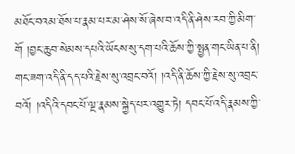མཐོང་བའམ་ཐོས་པ་རྣམ་པར་མ་ཤེས་སོ་ཞེས་བ་འདི་ནི་ཤེས་རབ་ཀྱི་མིག་གོ །བྱང་ཆུབ་སེམས་དཔའི་ཡོངས་སུ་དག་པའི་ཆོས་ཀྱི་སྤྱན་གང་ཡིན་པ་ནི། གང་ཟག་འདི་ནི་དད་པའི་རྗེས་སུ་འབྲང་བའོ། །འདི་ནི་ཆོས་ཀྱི་རྗེས་སུ་འབྲང་བའོ། །འདིའི་དབང་པོ་ལྔ་རྣམས་སྐྱེད་པར་འགྱུར་ཏེ། དབང་པོ་འདི་རྣམས་ཀྱི་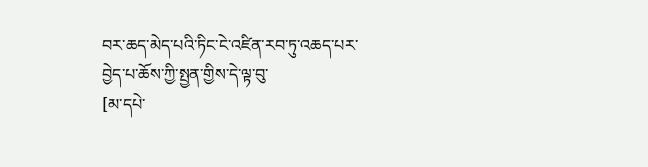བར་ཆད་མེད་པའི་ཏིང་ངེ་འཛིན་རབ་ཏུ་འཆད་པར་བྱེད་པ་ཆོས་ཀྱི་སྤྱན་གྱིས་དེ་ལྟ་བུ་
[མ་དཔེ་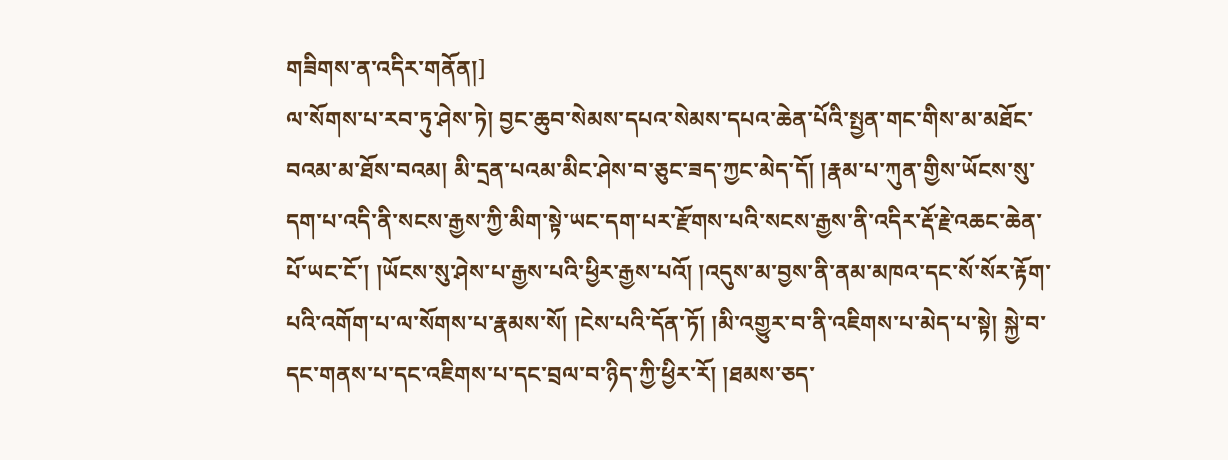གཟིགས་ན་འདིར་གནོན།]
ལ་སོགས་པ་རབ་ཏུ་ཤེས་ཏེ། བྱང་ཆུབ་སེམས་དཔའ་སེམས་དཔའ་ཆེན་པོའི་སྤྱན་གང་གིས་མ་མཐོང་བའམ་མ་ཐོས་བའམ། མི་དྲན་པའམ་མིང་ཤེས་བ་ཅུང་ཟད་ཀྱང་མེད་དོ། །རྣམ་པ་ཀུན་གྱིས་ཡོངས་སུ་དག་པ་འདི་ནི་སངས་རྒྱས་ཀྱི་མིག་སྟེ་ཡང་དག་པར་རྫོགས་པའི་སངས་རྒྱས་ནི་འདིར་རྡོ་རྗེ་འཆང་ཆེན་པོ་ཡང་ངོ་། །ཡོངས་སུ་ཤེས་པ་རྒྱས་པའི་ཕྱིར་རྒྱས་པའོ། །འདུས་མ་བྱས་ནི་ནམ་མཁའ་དང་སོ་སོར་རྟོག་པའི་འགོག་པ་ལ་སོགས་པ་རྣམས་སོ། །ངེས་པའི་དོན་ཏོ། །མི་འགྱུར་བ་ནི་འཇིགས་པ་མེད་པ་སྟེ། སྐྱེ་བ་དང་གནས་པ་དང་འཇིགས་པ་དང་བྲལ་བ་ཉིད་ཀྱི་ཕྱིར་རོ། །ཐམས་ཅད་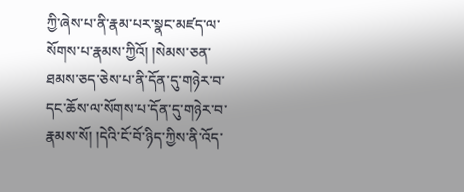ཀྱི་ཞེས་པ་ནི་རྣམ་པར་སྣང་མཛད་ལ་སོགས་པ་རྣམས་ཀྱིའོ། །སེམས་ཅན་ཐམས་ཅད་ཅེས་པ་ནི་དོན་དུ་གཉེར་བ་དང་ཆོས་ལ་སོགས་པ་དོན་དུ་གཉེར་བ་རྣམས་སོ། །དེའི་ངོ་བོ་ཉིད་ཀྱིས་ནི་འོད་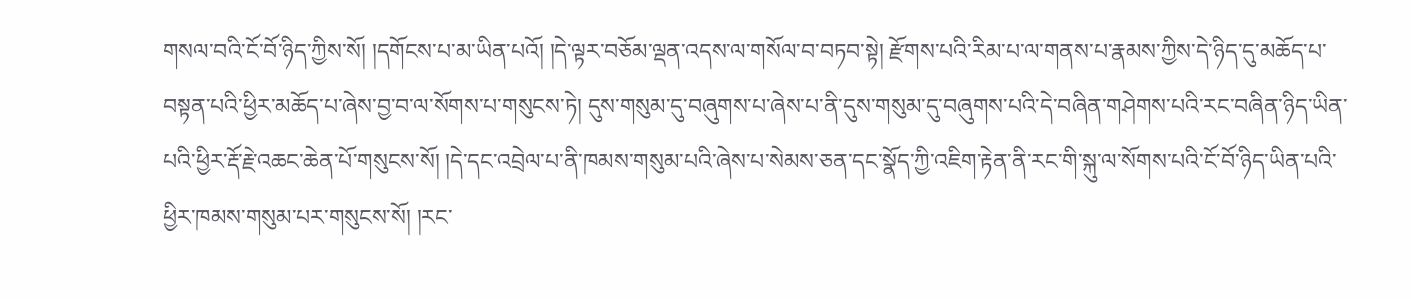གསལ་བའི་ངོ་བོ་ཉིད་ཀྱིས་སོ། །དགོངས་པ་མ་ཡིན་པའོ། །དེ་ལྟར་བཅོམ་ལྡན་འདས་ལ་གསོལ་བ་བཏབ་སྟེ། རྫོགས་པའི་རིམ་པ་ལ་གནས་པ་རྣམས་ཀྱིས་དེ་ཉིད་དུ་མཆོད་པ་བསྟན་པའི་ཕྱིར་མཆོད་པ་ཞེས་བྱ་བ་ལ་སོགས་པ་གསུངས་ཏེ། དུས་གསུམ་དུ་བཞུགས་པ་ཞེས་པ་ནི་དུས་གསུམ་དུ་བཞུགས་པའི་དེ་བཞིན་གཤེགས་པའི་རང་བཞིན་ཉིད་ཡིན་པའི་ཕྱིར་རྡོ་རྗེ་འཆང་ཆེན་པོ་གསུངས་སོ། །དེ་དང་འབྲེལ་པ་ནི་ཁམས་གསུམ་པའི་ཞེས་པ་སེམས་ཅན་དང་སྣོད་ཀྱི་འཇིག་རྟེན་ནི་རང་གི་སྐུ་ལ་སོགས་པའི་ངོ་བོ་ཉིད་ཡིན་པའི་ཕྱིར་ཁམས་གསུམ་པར་གསུངས་སོ། །རང་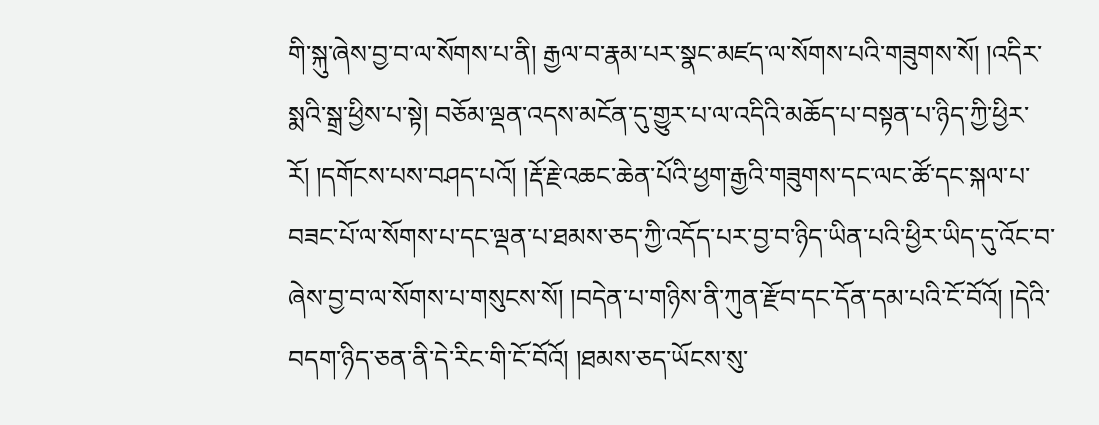གི་སྐུ་ཞེས་བྱ་བ་ལ་སོགས་པ་ནི། རྒྱལ་བ་རྣམ་པར་སྣང་མཛད་ལ་སོགས་པའི་གཟུགས་སོ། །འདིར་སྨའི་སྒྲ་ཕྱིས་པ་སྟེ། བཅོམ་ལྡན་འདས་མངོན་དུ་གྱུར་པ་ལ་འདིའི་མཆོད་པ་བསྟན་པ་ཉིད་ཀྱི་ཕྱིར་རོ། །དགོངས་པས་བཤད་པའོ། །རྡོ་རྗེ་འཆང་ཆེན་པོའི་ཕྱག་རྒྱའི་གཟུགས་དང་ལང་ཚོ་དང་སྐལ་པ་བཟང་པོ་ལ་སོགས་པ་དང་ལྡན་པ་ཐམས་ཅད་ཀྱི་འདོད་པར་བྱ་བ་ཉིད་ཡིན་པའི་ཕྱིར་ཡིད་དུ་འོང་བ་ཞེས་བྱ་བ་ལ་སོགས་པ་གསུངས་སོ། །བདེན་པ་གཉིས་ནི་ཀུན་རྫོབ་དང་དོན་དམ་པའི་ངོ་བོའོ། །དེའི་བདག་ཉིད་ཅན་ནི་དེ་རིང་གི་ངོ་བོའོ། །ཐམས་ཅད་ཡོངས་སུ་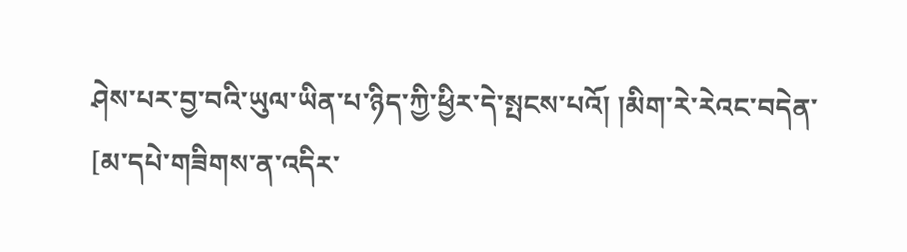ཤེས་པར་བྱ་བའི་ཡུལ་ཡིན་པ་ཉིད་ཀྱི་ཕྱིར་དེ་སྤངས་པའོ། །མིག་རེ་རེའང་བདེན་
[མ་དཔེ་གཟིགས་ན་འདིར་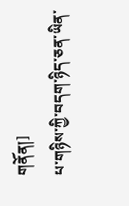གནོན།]
པ་གཉིས་ཀྱི་བདག་ཉིད་ཅན་ཡིན་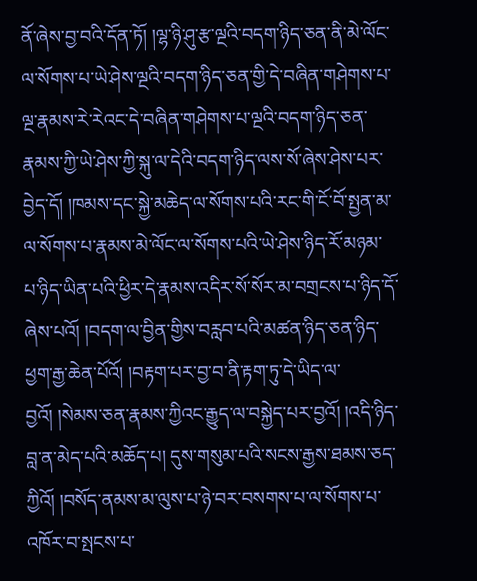ནོ་ཞེས་བྱ་བའི་དོན་ཏོ། །ལྷ་ཉི་ཤུ་རྩ་ལྔའི་བདག་ཉིད་ཅན་ནི་མེ་ལོང་ལ་སོགས་པ་ཡེ་ཤེས་ལྔའི་བདག་ཉིད་ཅན་གྱི་དེ་བཞིན་གཤེགས་པ་ལྔ་རྣམས་རེ་རེའང་དེ་བཞིན་གཤེགས་པ་ལྔའི་བདག་ཉིད་ཅན་རྣམས་ཀྱི་ཡེ་ཤེས་ཀྱི་སྐུ་ལ་དེའི་བདག་ཉིད་ལས་སོ་ཞེས་ཤེས་པར་བྱེད་དོ། །ཁམས་དང་སྐྱེ་མཆེད་ལ་སོགས་པའི་རང་གི་ངོ་བོ་སྤྱན་མ་ལ་སོགས་པ་རྣམས་མེ་ལོང་ལ་སོགས་པའི་ཡེ་ཤེས་ཉིད་རོ་མཉམ་པ་ཉིད་ཡིན་པའི་ཕྱིར་དེ་རྣམས་འདིར་སོ་སོར་མ་བགྲངས་པ་ཉིད་དོ་ཞེས་པའོ། །བདག་ལ་བྱིན་གྱིས་བརླབ་པའི་མཚན་ཉིད་ཅན་ཉིད་ཕྱག་རྒྱ་ཆེན་པོའོ། །བརྟག་པར་བྱ་བ་ནི་རྟག་ཏུ་དེ་ཡིད་ལ་བྱའོ། །སེམས་ཅན་རྣམས་ཀྱིའང་རྒྱུད་ལ་བསྐྱེད་པར་བྱའོ། །འདི་ཉིད་བླ་ན་མེད་པའི་མཆོད་པ། དུས་གསུམ་པའི་སངས་རྒྱས་ཐམས་ཅད་ཀྱིའོ། །བསོད་ནམས་མ་ལུས་པ་ཉེ་བར་བསགས་པ་ལ་སོགས་པ་འཁོར་བ་སྤངས་པ་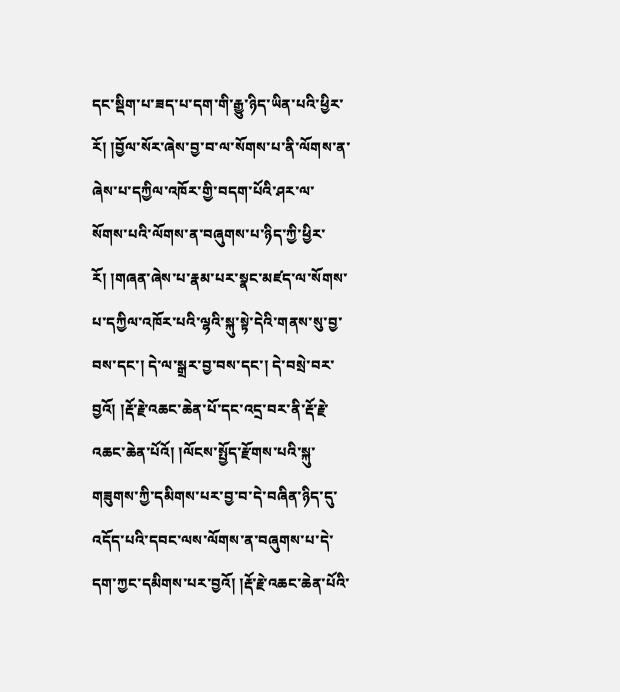དང་སྡིག་པ་ཟད་པ་དག་གི་རྒྱུ་ཉིད་ཡིན་པའི་ཕྱིར་རོ། །བྱོལ་སོར་ཞེས་བྱ་བ་ལ་སོགས་པ་ནི་ལོགས་ན་ཞེས་པ་དཀྱིལ་འཁོར་གྱི་བདག་པོའི་ཤར་ལ་སོགས་པའི་ལོགས་ན་བཞུགས་པ་ཉིད་ཀྱི་ཕྱིར་རོ། །གཞན་ཞེས་པ་རྣམ་པར་སྣང་མཛད་ལ་སོགས་པ་དཀྱིལ་འཁོར་པའི་ལྷའི་སྐུ་སྟེ་དེའི་གནས་སུ་བྱ་བས་དང་། དེ་ལ་སྒྲར་བྱ་བས་དང་། དེ་བསྲེ་བར་བྱའོ། །རྡོ་རྗེ་འཆང་ཆེན་པོ་དང་འདྲ་བར་ནི་རྡོ་རྗེ་འཆང་ཆེན་པོའོ། །ལོངས་སྤྱོད་རྫོགས་པའི་སྐུ་གཟུགས་ཀྱི་དམིགས་པར་བྱ་བ་དེ་བཞིན་ཉིད་དུ་འདོད་པའི་དབང་ལས་ལོགས་ན་བཞུགས་པ་དེ་དག་ཀྱང་དམིགས་པར་བྱའོ། །རྡོ་རྗེ་འཆང་ཆེན་པོའི་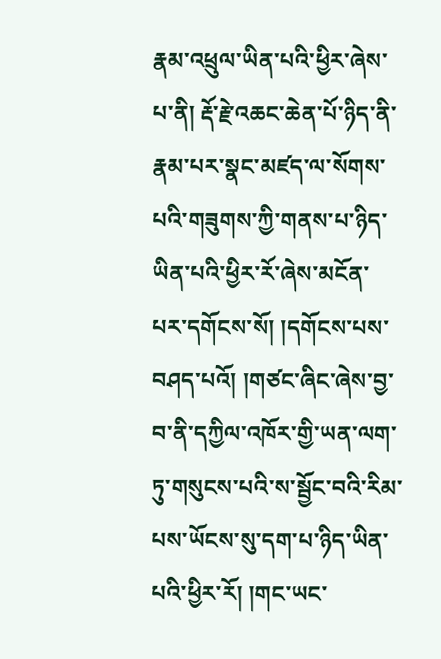རྣམ་འཕྲུལ་ཡིན་པའི་ཕྱིར་ཞེས་པ་ནི། རྡོ་རྗེ་འཆང་ཆེན་པོ་ཉིད་ནི་རྣམ་པར་སྣང་མཛད་ལ་སོགས་པའི་གཟུགས་ཀྱི་གནས་པ་ཉིད་ཡིན་པའི་ཕྱིར་རོ་ཞེས་མངོན་པར་དགོངས་སོ། །དགོངས་པས་བཤད་པའོ། །གཙང་ཞིང་ཞེས་བྱ་བ་ནི་དཀྱིལ་འཁོར་གྱི་ཡན་ལག་ཏུ་གསུངས་པའི་ས་སྦྱོང་བའི་རིམ་པས་ཡོངས་སུ་དག་པ་ཉིད་ཡིན་པའི་ཕྱིར་རོ། །གང་ཡང་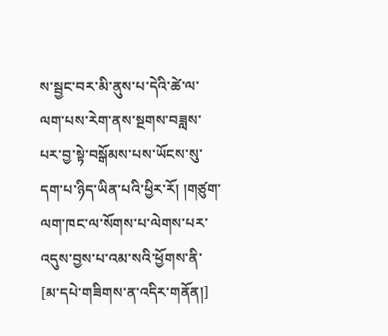ས་སྦྱང་བར་མི་ནུས་པ་དེའི་ཚེ་ལ་ལག་པས་རེག་ནས་སྔགས་བཟླས་པར་བྱ་སྟེ་བསྒོམས་པས་ཡོངས་སུ་དག་པ་ཉིད་ཡིན་པའི་ཕྱིར་རོ། །གཙུག་ལག་ཁང་ལ་སོགས་པ་ལེགས་པར་འདུས་བྱས་པ་འམ་སའི་ཕྱོགས་ནི་
[མ་དཔེ་གཟིགས་ན་འདིར་གནོན།]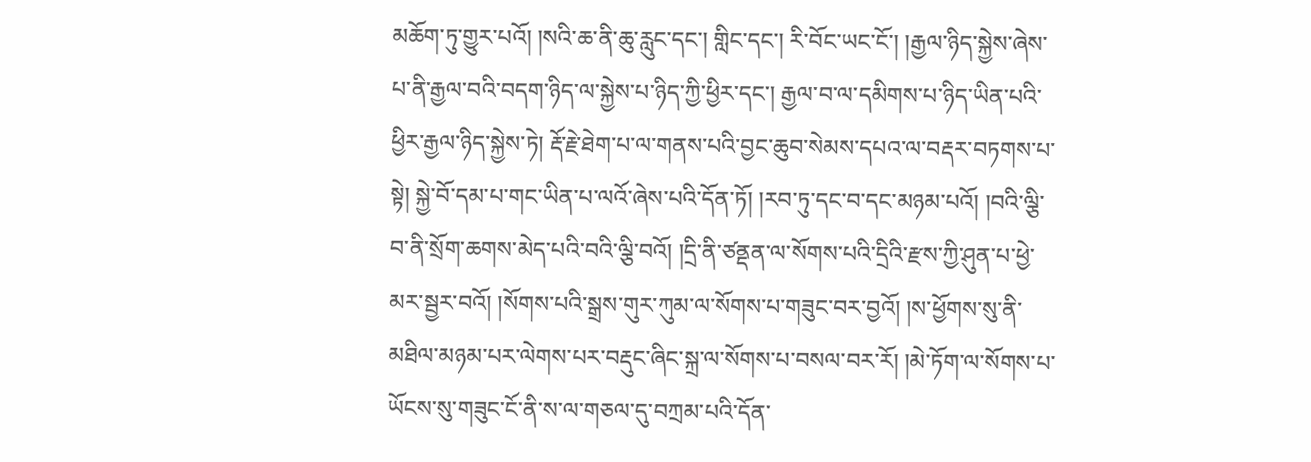མཆོག་ཏུ་གྱུར་པའོ། །སའི་ཆ་ནི་ཆུ་རླུང་དང་། གླིང་དང་། རི་བོང་ཡང་ངོ་། །རྒྱལ་ཉིད་སྐྱེས་ཞེས་པ་ནི་རྒྱལ་བའི་བདག་ཉིད་ལ་སྐྱེས་པ་ཉིད་ཀྱི་ཕྱིར་དང་། རྒྱལ་བ་ལ་དམིགས་པ་ཉིད་ཡིན་པའི་ཕྱིར་རྒྱལ་ཉིད་སྐྱེས་ཏེ། རྡོ་རྗེ་ཐེག་པ་ལ་གནས་པའི་བྱང་ཆུབ་སེམས་དཔའ་ལ་བརྡར་བཏགས་པ་སྟེ། སྐྱེ་བོ་དམ་པ་གང་ཡིན་པ་ལའོ་ཞེས་པའི་དོན་ཏོ། །རབ་ཏུ་དང་བ་དང་མཉམ་པའོ། །བའི་ལྕི་བ་ནི་སྲོག་ཆགས་མེད་པའི་བའི་ལྕི་བའོ། །དྲི་ནི་ཙནྡན་ལ་སོགས་པའི་དྲིའི་རྫས་ཀྱི་ཤུན་པ་ཕྱེ་མར་སྦྱར་བའོ། །སོགས་པའི་སྒྲས་གུར་ཀུམ་ལ་སོགས་པ་གཟུང་བར་བྱའོ། །ས་ཕྱོགས་སུ་ནི་མཐིལ་མཉམ་པར་ལེགས་པར་བརྡུང་ཞིང་སྐྲ་ལ་སོགས་པ་བསལ་བར་རོ། །མེ་ཏོག་ལ་སོགས་པ་ཡོངས་སུ་གཟུང་ངོ་ནི་ས་ལ་གཅལ་དུ་བཀྲམ་པའི་དོན་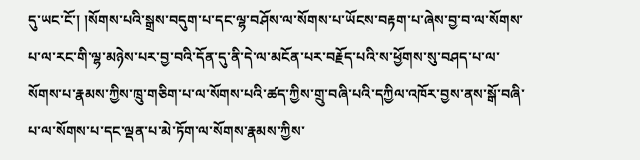དུ་ཡང་ངོ་། །སོགས་པའི་སྒྲས་བདུག་པ་དང་ལྷ་བཤོས་ལ་སོགས་པ་ཡོངས་བརྟག་པ་ཞེས་བྱ་བ་ལ་སོགས་པ་ལ་རང་གི་ལྷ་མཉེས་པར་བྱ་བའི་དོན་དུ་ནི་དེ་ལ་མངོན་པར་བརྗོད་པའི་ས་ཕྱོགས་སུ་བཤད་པ་ལ་སོགས་པ་རྣམས་ཀྱིས་ཁྲུ་གཅིག་པ་ལ་སོགས་པའི་ཚད་ཀྱིས་གྲུ་བཞི་པའི་དཀྱིལ་འཁོར་བྱས་ནས་སྒོ་བཞི་པ་ལ་སོགས་པ་དང་ལྡན་པ་མེ་ཏོག་ལ་སོགས་རྣམས་ཀྱིས་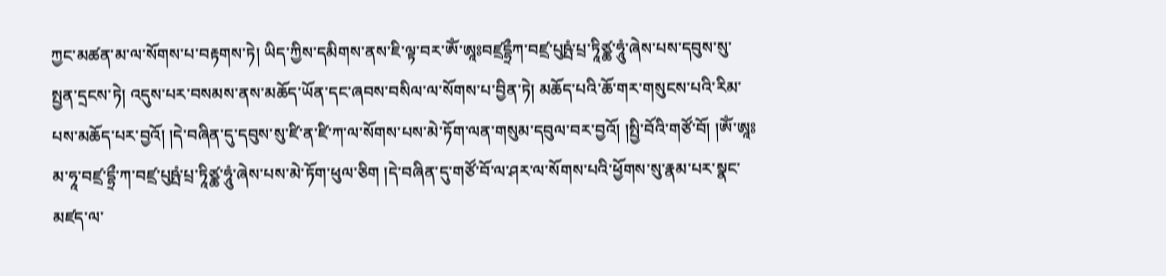ཀྱང་མཚན་མ་ལ་སོགས་པ་བརྟགས་ཏེ། ཡིད་ཀྱིས་དམིགས་ནས་ཇི་ལྟ་བར་ཨོཾ་ཨཱཿབཛྲདྷྲྀཀ་བཛྲ་པུཥྤཾ་པྲ་ཏཱིཙྪ་ཧཱུཾ་ཞེས་པས་དབུས་སུ་སྤྱན་དྲངས་ཏེ། འདུས་པར་བསམས་ནས་མཆོད་ཡོན་དང་ཞབས་བསིལ་ལ་སོགས་པ་བྱིན་ཏེ། མཆོད་པའི་ཆོ་གར་གསུངས་པའི་རིམ་པས་མཆོད་པར་བྱའོ། །དེ་བཞིན་དུ་དབུས་སུ་ཛི་ན་ཛི་ཀ་ལ་སོགས་པས་མེ་ཏོག་ལན་གསུམ་དབུལ་བར་བྱའོ། །སྤྱི་བོའི་གཙོ་བོ། །ཨོཾ་ཨཱཿམ་ཧཱ་བཛྲ་དྷྲྀ་ཀ་བཛྲ་པུཥྤཾ་པྲ་ཏཱིཙྪ་ཧཱུཾ་ཞེས་པས་མེ་ཏོག་ཕུལ་ཅིག །དེ་བཞིན་དུ་གཙོ་བོ་ལ་ཤར་ལ་སོགས་པའི་ཕྱོགས་སུ་རྣམ་པར་སྣང་མཛད་ལ་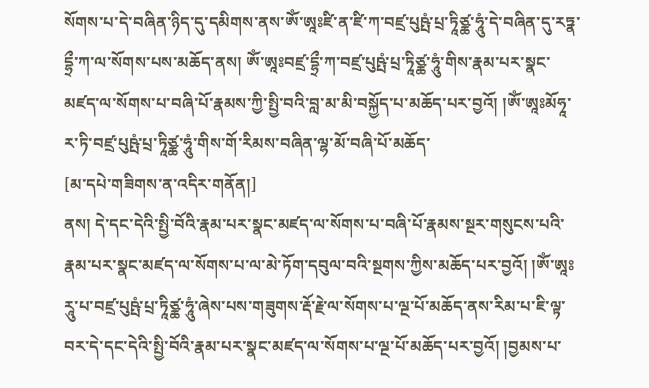སོགས་པ་དེ་བཞིན་ཉིད་དུ་དམིགས་ནས་ཨོཾ་ཨཱཿཛི་ན་ཛི་ཀ་བཛྲ་པུཥྤཾ་པྲ་ཏཱིཙྪ་ཧཱུཾ་དེ་བཞིན་དུ་རཏྣ་དྷྲྀ་ཀ་ལ་སོགས་པས་མཆོད་ནས། ཨོཾ་ཨཱཿབཛྲ་དྷྲྀ་ཀ་བཛྲ་པུཥྤཾ་པྲ་ཏཱིཙྪ་ཧཱུཾ་གིས་རྣམ་པར་སྣང་མཛད་ལ་སོགས་པ་བཞི་པོ་རྣམས་ཀྱི་སྤྱི་བའི་བླ་མ་མི་བསྐྱོད་པ་མཆོད་པར་བྱའོ། །ཨོཾ་ཨཱཿམོཧཱ་ར་ཏི་བཛྲ་པུཥྤཾ་པྲ་ཏཱིཙྪ་ཧཱུཾ་གིས་གོ་རིམས་བཞིན་ལྷ་མོ་བཞི་པོ་མཆོད་
[མ་དཔེ་གཟིགས་ན་འདིར་གནོན།]
ནས། དེ་དང་དེའི་སྤྱི་བོའི་རྣམ་པར་སྣང་མཛད་ལ་སོགས་པ་བཞི་པོ་རྣམས་སྔར་གསུངས་པའི་རྣམ་པར་སྣང་མཛད་ལ་སོགས་པ་ལ་མེ་ཏོག་དབུལ་བའི་སྔགས་ཀྱིས་མཆོད་པར་བྱའོ། །ཨོཾ་ཨཱཿརཱུ་པ་བཛྲ་པུཥྤཾ་པྲ་ཏཱིཙྪ་ཧཱུཾ་ཞེས་པས་གཟུགས་རྡོ་རྗེ་ལ་སོགས་པ་ལྔ་པོ་མཆོད་ནས་རིམ་པ་ཇི་ལྟ་བར་དེ་དང་དེའི་སྤྱི་བོའི་རྣམ་པར་སྣང་མཛད་ལ་སོགས་པ་ལྔ་པོ་མཆོད་པར་བྱའོ། །བྱམས་པ་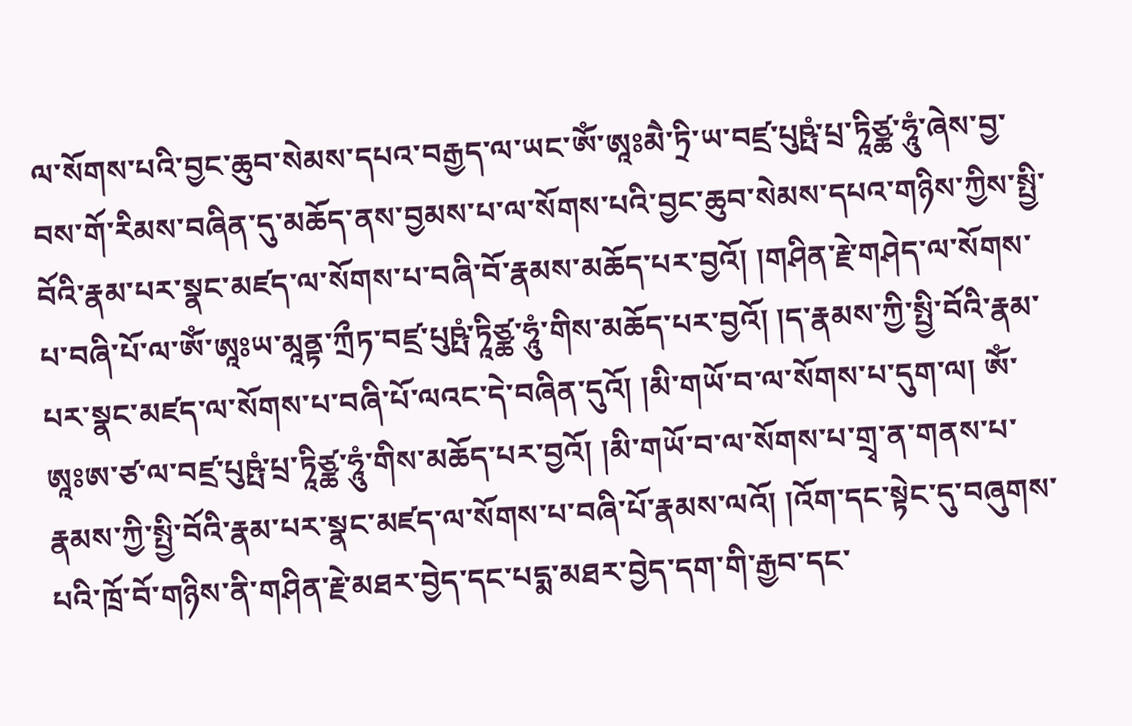ལ་སོགས་པའི་བྱང་ཆུབ་སེམས་དཔའ་བརྒྱད་ལ་ཡང་ཨོཾ་ཨཱཿམཻ་ཏྲི་ཡ་བཛྲ་པུཥྤཾ་པྲ་ཏཱིཙྪ་ཧཱུཾ་ཞེས་བྱ་བས་གོ་རིམས་བཞིན་དུ་མཆོད་ནས་བྱམས་པ་ལ་སོགས་པའི་བྱང་ཆུབ་སེམས་དཔའ་གཉིས་ཀྱིས་སྤྱི་བོའི་རྣམ་པར་སྣང་མཛད་ལ་སོགས་པ་བཞི་བོ་རྣམས་མཆོད་པར་བྱའོ། །གཤིན་རྗེ་གཤེད་ལ་སོགས་པ་བཞི་པོ་ལ་ཨོཾ་ཨཱཿཡ་མཱནྟ་ཀྲྀཏ་བཛྲ་པུཥྤཾ་ཏཱིཙྪ་ཧཱུཾ་གིས་མཆོད་པར་བྱའོ། །ད་རྣམས་ཀྱི་སྤྱི་བོའི་རྣམ་པར་སྣང་མཛད་ལ་སོགས་པ་བཞི་པོ་ལའང་དེ་བཞིན་དུའོ། །མི་གཡོ་བ་ལ་སོགས་པ་དུག་ལ། ཨོཾ་ཨཱཿཨ་ཙ་ལ་བཛྲ་པུཥྤཾ་པྲ་ཏཱིཙྪ་ཧཱུཾ་གིས་མཆོད་པར་བྱའོ། །མི་གཡོ་བ་ལ་སོགས་པ་གྲྭ་ན་གནས་པ་རྣམས་ཀྱི་སྤྱི་བོའི་རྣམ་པར་སྣང་མཛད་ལ་སོགས་པ་བཞི་པོ་རྣམས་ལའོ། །འོག་དང་སྟེང་དུ་བཞུགས་པའི་ཁྲོ་བོ་གཉིས་ནི་གཤིན་རྗེ་མཐར་བྱེད་དང་པདྨ་མཐར་བྱེད་དག་གི་རྒྱབ་དང་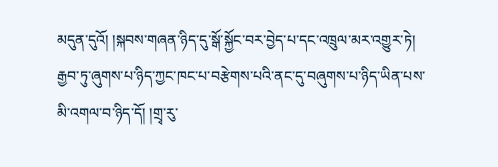མདུན་དུའོ། །སྐབས་གཞན་ཉིད་དུ་སྒོ་སྐྱོང་བར་བྱེད་པ་དང་འཁྲུལ་མར་འགྱུར་ཏེ། རྒྱབ་ཏུ་ཞུགས་པ་ཉིད་ཀྱང་ཁང་པ་བརྩེགས་པའི་ནང་དུ་བཞུགས་པ་ཉིད་ཡིན་པས་མི་འགལ་བ་ཉིད་དོ། །གྲྭ་རུ་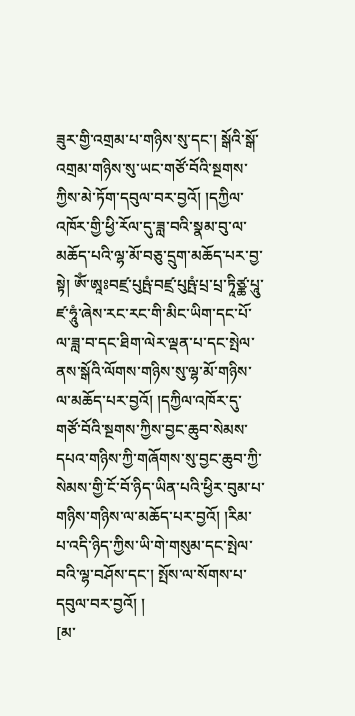ཟུར་གྱི་འགྲམ་པ་གཉིས་སུ་དང་། སྒོའི་སྒོ་འགྲམ་གཉིས་སུ་ཡང་གཙོ་བོའི་སྔགས་ཀྱིས་མེ་ཏོག་དབུལ་བར་བྱའོ། །དཀྱིལ་འཁོར་གྱི་ཕྱི་རོལ་དུ་ཟླ་བའི་སྣམ་བུ་ལ་མཆོད་པའི་ལྷ་མོ་བཅུ་དྲུག་མཆོད་པར་བྱ་སྟེ། ཨོཾ་ཨཱཿབཛྲ་པུཥྤཾ་བཛྲ་པུཥྤཾ་པྲ་པྲ་ཏཱིཙྪ་པཱུ་ཛ་ཧཱུཾ་ཞེས་རང་རང་གི་མིང་ཡིག་དང་པོ་ལ་ཟླ་བ་དང་ཐིག་ལེར་ལྡན་པ་དང་སྤེལ་ནས་སྒོའི་ལོགས་གཉིས་སུ་ལྷ་མོ་གཉིས་ལ་མཆོད་པར་བྱའོ། །དཀྱིལ་འཁོར་དུ་གཙོ་བོའི་སྔགས་ཀྱིས་བྱང་ཆུབ་སེམས་དཔའ་གཉིས་ཀྱི་གཞོགས་སུ་བྱང་ཆུབ་ཀྱི་སེམས་གྱི་ངོ་བོ་ཉིད་ཡིན་པའི་ཕྱིར་བུམ་པ་གཉིས་གཉིས་ལ་མཆོད་པར་བྱའོ། །རིམ་པ་འདི་ཉིད་ཀྱིས་ཡི་གེ་གསུམ་དང་སྤེལ་བའི་ལྷ་བཤོས་དང་། སྤོས་ལ་སོགས་པ་དབུལ་བར་བྱའོ། །
[མ་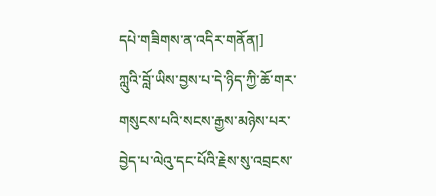དཔེ་གཟིགས་ན་འདིར་གནོན།]
ཀླུའི་བློ་ཡིས་བྱས་པ་དེ་ཉིད་ཀྱི་ཆོ་གར་གསུངས་པའི་སངས་རྒྱས་མཉེས་པར་བྱེད་པ་ལེའུ་དང་པོའི་རྗེས་སུ་འབྲངས་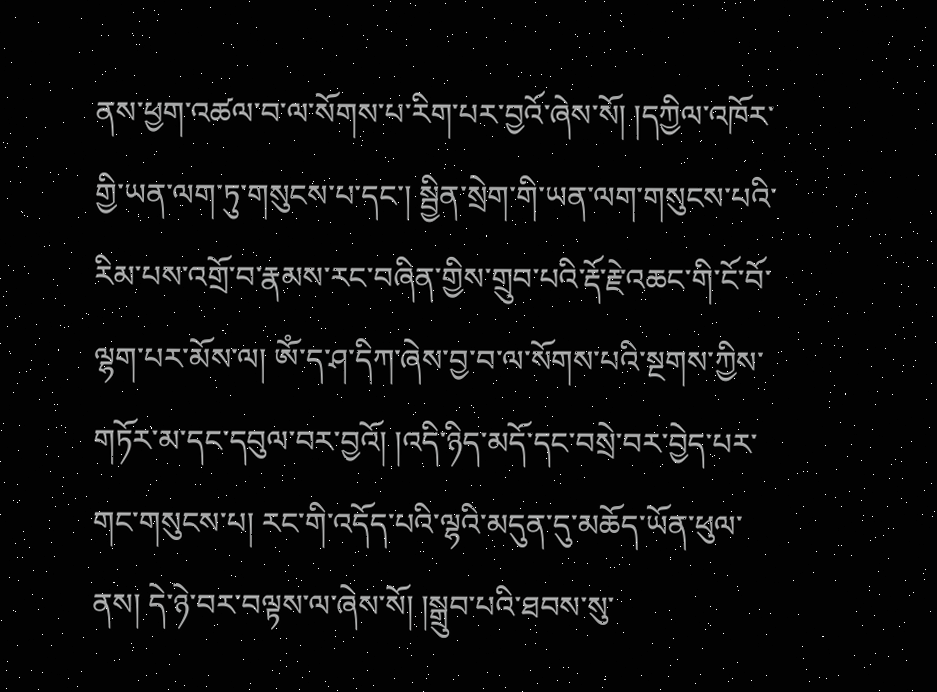ནས་ཕྱག་འཚལ་བ་ལ་སོགས་པ་རིག་པར་བྱའོ་ཞེས་སོ། །དཀྱིལ་འཁོར་གྱི་ཡན་ལག་ཏུ་གསུངས་པ་དང་། སྦྱིན་སྲེག་གི་ཡན་ལག་གསུངས་པའི་རིམ་པས་འགྲོ་བ་རྣམས་རང་བཞིན་གྱིས་གྲུབ་པའི་རྡོ་རྗེ་འཆང་གི་ངོ་བོ་ལྷག་པར་མོས་ལ། ཨོཾ་ད་ཤ་དིཀ་ཞེས་བྱ་བ་ལ་སོགས་པའི་སྔགས་ཀྱིས་གཏོར་མ་དང་དབུལ་བར་བྱའོ། །འདི་ཉིད་མདོ་དང་བསྲེ་བར་བྱེད་པར་གང་གསུངས་པ། རང་གི་འདོད་པའི་ལྷའི་མདུན་དུ་མཆོད་ཡོན་ཕུལ་ནས། དེ་ཉེ་བར་བལྟས་ལ་ཞེས་སོ། །སྒྲུབ་པའི་ཐབས་སུ་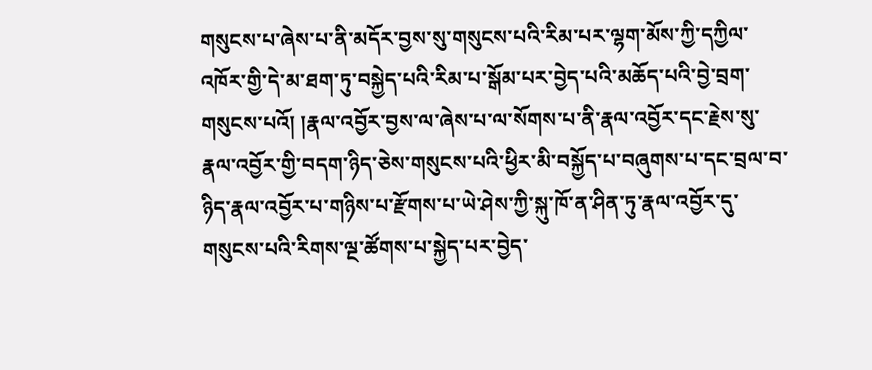གསུངས་པ་ཞེས་པ་ནི་མདོར་བྱས་སུ་གསུངས་པའི་རིམ་པར་ལྷག་མོས་ཀྱི་དཀྱིལ་འཁོར་གྱི་དེ་མ་ཐག་ཏུ་བསྐྱེད་པའི་རིམ་པ་སྒོམ་པར་བྱེད་པའི་མཆོད་པའི་བྱེ་བྲག་གསུངས་པའོ། །རྣལ་འབྱོར་བྱས་ལ་ཞེས་པ་ལ་སོགས་པ་ནི་རྣལ་འབྱོར་དང་རྗེས་སུ་རྣལ་འབྱོར་གྱི་བདག་ཉིད་ཅེས་གསུངས་པའི་ཕྱིར་མི་བསྐྱོད་པ་བཞུགས་པ་དང་བྲལ་བ་ཉིད་རྣལ་འབྱོར་པ་གཉིས་པ་རྫོགས་པ་ཡེ་ཤེས་ཀྱི་སྐུ་ཁོ་ན་ཤིན་ཏུ་རྣལ་འབྱོར་དུ་གསུངས་པའི་རིགས་ལྔ་ཚོགས་པ་སྐྱེད་པར་བྱེད་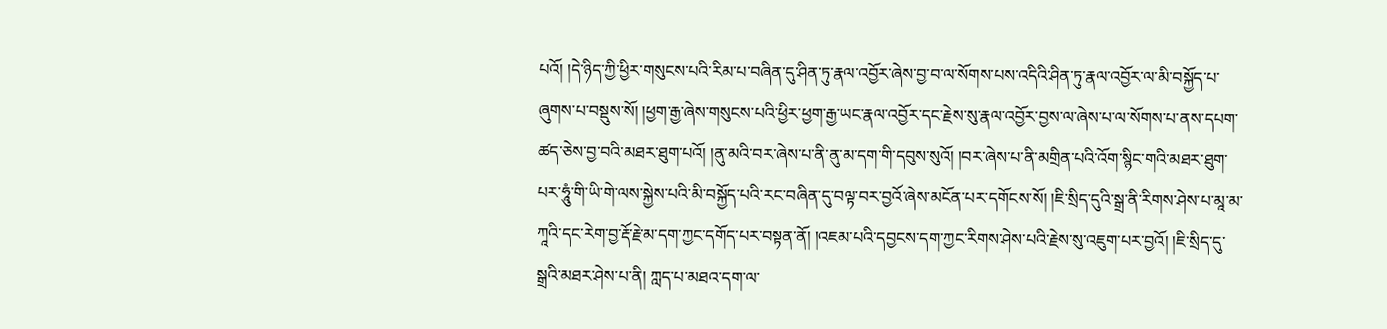པའོ། །དེ་ཉིད་ཀྱི་ཕྱིར་གསུངས་པའི་རིམ་པ་བཞིན་དུ་ཤིན་ཏུ་རྣལ་འབྱོར་ཞེས་བྱ་བ་ལ་སོགས་པས་འདིའི་ཤིན་ཏུ་རྣལ་འབྱོར་ལ་མི་བསྐྱོད་པ་ཞུགས་པ་བསྡུས་སོ། །ཕྱག་རྒྱ་ཞེས་གསུངས་པའི་ཕྱིར་ཕྱག་རྒྱ་ཡང་རྣལ་འབྱོར་དང་རྗེས་སུ་རྣལ་འབྱོར་བྱས་ལ་ཞེས་པ་ལ་སོགས་པ་ནས་དཔག་ཚད་ཅེས་བྱ་བའི་མཐར་ཐུག་པའོ། །ནུ་མའི་བར་ཞེས་པ་ནི་ནུ་མ་དག་གི་དབུས་སུའོ། །བར་ཞེས་པ་ནི་མགྲིན་པའི་འོག་སྙིང་གའི་མཐར་ཐུག་པར་ཧཱུཾ་གི་ཡི་གེ་ལས་སྐྱེས་པའི་མི་བསྐྱོད་པའི་རང་བཞིན་དུ་བལྟ་བར་བྱའོ་ཞེས་མངོན་པར་དགོངས་སོ། །ཇི་སྲིད་དུའི་སྒྲ་ནི་རིགས་ཤེས་པ་མཱ་མ་ཀཱའི་དང་རེག་བྱ་རྡོ་རྗེ་མ་དག་ཀྱང་དགོད་པར་བསྟན་ནོ། །འཇམ་པའི་དབྱངས་དག་ཀྱང་རིགས་ཤེས་པའི་རྗེས་སུ་འཇུག་པར་བྱའོ། །ཇི་སྲིད་དུ་སྒྲའི་མཐར་ཤེས་པ་ནི། ཀླད་པ་མཐའ་དག་ལ་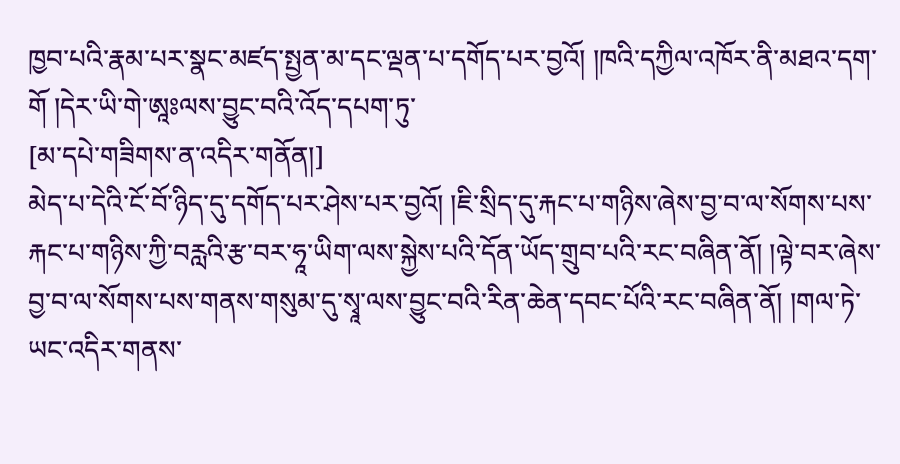ཁྱབ་པའི་རྣམ་པར་སྣང་མཛད་སྤྱན་མ་དང་ལྡན་པ་དགོད་པར་བྱའོ། །ཁའི་དཀྱིལ་འཁོར་ནི་མཐའ་དག་གོ །དེར་ཡི་གེ་ཨཱཿལས་བྱུང་བའི་འོད་དཔག་ཏུ་
[མ་དཔེ་གཟིགས་ན་འདིར་གནོན།]
མེད་པ་དེའི་ངོ་བོ་ཉིད་དུ་དགོད་པར་ཤེས་པར་བྱའོ། །ཇི་སྲིད་དུ་རྐང་པ་གཉིས་ཞེས་བྱ་བ་ལ་སོགས་པས་རྐང་པ་གཉིས་ཀྱི་བརླའི་རྩ་བར་ཧཱ་ཡིག་ལས་སྐྱེས་པའི་དོན་ཡོད་གྲུབ་པའི་རང་བཞིན་ནོ། །ལྟེ་བར་ཞེས་བྱ་བ་ལ་སོགས་པས་གནས་གསུམ་དུ་སྭཱ་ལས་བྱུང་བའི་རིན་ཆེན་དབང་པོའི་རང་བཞིན་ནོ། །གལ་ཏེ་ཡང་འདིར་གནས་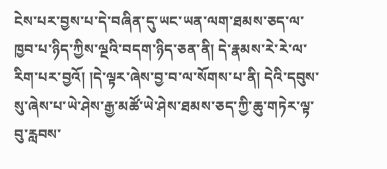ངེས་པར་བྱས་པ་དེ་བཞིན་དུ་ཡང་ཡན་ལག་ཐམས་ཅད་ལ་ཁྱབ་པ་ཉིད་ཀྱིས་ལྔའི་བདག་ཉིད་ཅན་ནི། དེ་རྣམས་རེ་རེ་ལ་རིག་པར་བྱའོ། །དེ་ལྟར་ཞེས་བྱ་བ་ལ་སོགས་པ་ནི། དེའི་དབུས་སུ་ཞེས་པ་ཡེ་ཤེས་རྒྱ་མཚོ་ཡེ་ཤེས་ཐམས་ཅད་ཀྱི་ཆུ་གཏེར་ལྟ་བུ་རླབས་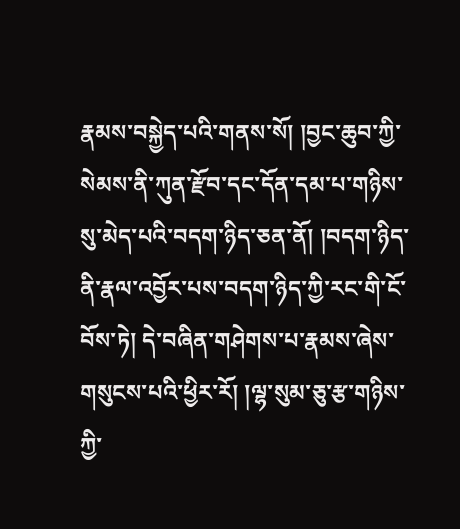རྣམས་བསྐྱེད་པའི་གནས་སོ། །བྱང་ཆུབ་ཀྱི་སེམས་ནི་ཀུན་རྫོབ་དང་དོན་དམ་པ་གཉིས་སུ་མེད་པའི་བདག་ཉིད་ཅན་ནོ། །བདག་ཉིད་ནི་རྣལ་འབྱོར་པས་བདག་ཉིད་ཀྱི་རང་གི་ངོ་བོས་ཏེ། དེ་བཞིན་གཤེགས་པ་རྣམས་ཞེས་གསུངས་པའི་ཕྱིར་རོ། །ལྷ་སུམ་ཅུ་རྩ་གཉིས་ཀྱི་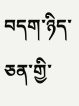བདག་ཉིད་ཅན་གྱི་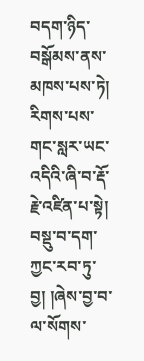བདག་ཉིད་བསྒོམས་ནས་མཁས་པས་ཏེ། རིགས་པས་གང་སླར་ཡང་འདིའི་ཞི་བ་རྡོ་རྗེ་འཛིན་པ་སྟེ། བསྡུ་བ་དག་ཀྱང་རབ་ཏུ་བྱ། །ཞེས་བྱ་བ་ལ་སོགས་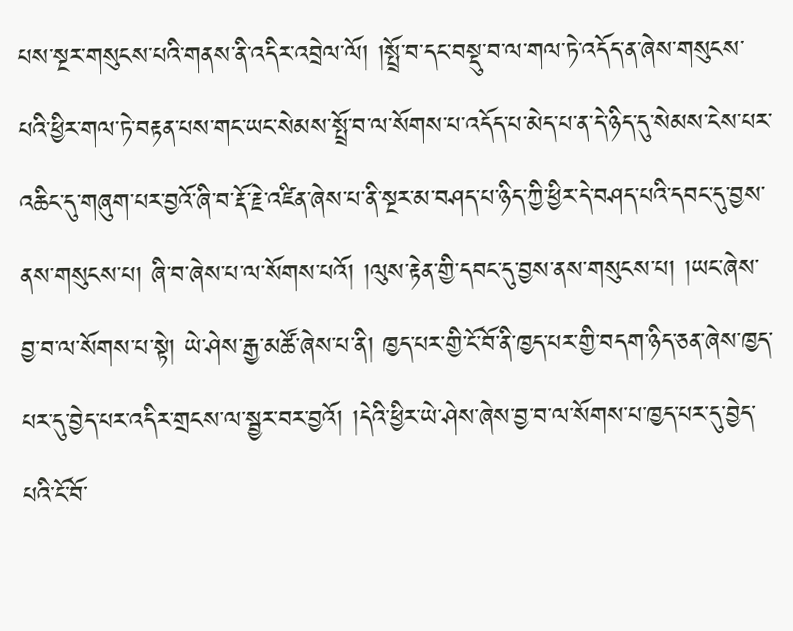པས་སྔར་གསུངས་པའི་གནས་ནི་འདིར་འབྲེལ་ལོ། །སྤྲོ་བ་དང་བསྡུ་བ་ལ་གལ་ཏེ་འདོད་ན་ཞེས་གསུངས་པའི་ཕྱིར་གལ་ཏེ་བརྟན་པས་གང་ཡང་སེམས་སྤྲོ་བ་ལ་སོགས་པ་འདོད་པ་མེད་པ་ན་དེ་ཉིད་དུ་སེམས་ངེས་པར་འཆིང་དུ་གཞུག་པར་བྱའོ་ཞི་བ་རྡོ་རྗེ་འཛིན་ཞེས་པ་ནི་སྔར་མ་བཤད་པ་ཉིད་ཀྱི་ཕྱིར་དེ་བཤད་པའི་དབང་དུ་བྱས་ནས་གསུངས་པ། ཞི་བ་ཞེས་པ་ལ་སོགས་པའོ། །ལུས་རྟེན་གྱི་དབང་དུ་བྱས་ནས་གསུངས་པ། །ཡང་ཞེས་བྱ་བ་ལ་སོགས་པ་སྟེ། ཡེ་ཤེས་རྒྱ་མཚོ་ཞེས་པ་ནི། ཁྱད་པར་གྱི་ངོ་བོ་ནི་ཁྱད་པར་གྱི་བདག་ཉིད་ཅན་ཞེས་ཁྱད་པར་དུ་བྱེད་པར་འདིར་གྲངས་ལ་སྦྱར་བར་བྱའོ། །དེའི་ཕྱིར་ཡེ་ཤེས་ཞེས་བྱ་བ་ལ་སོགས་པ་ཁྱད་པར་དུ་བྱེད་པའི་ངོ་བོ་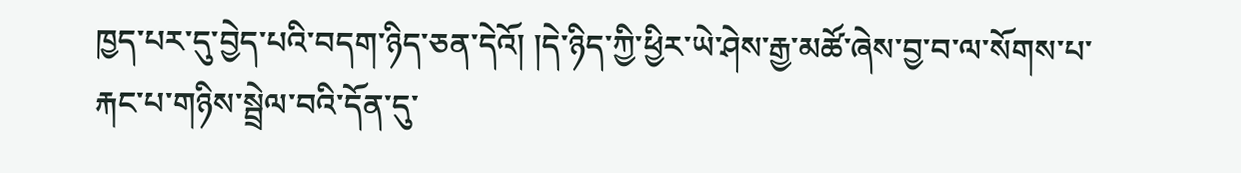ཁྱད་པར་དུ་བྱེད་པའི་བདག་ཉིད་ཅན་དེའོ། །དེ་ཉིད་ཀྱི་ཕྱིར་ཡེ་ཤེས་རྒྱ་མཚོ་ཞེས་བྱ་བ་ལ་སོགས་པ་རྐང་པ་གཉིས་སྦྲེལ་བའི་དོན་དུ་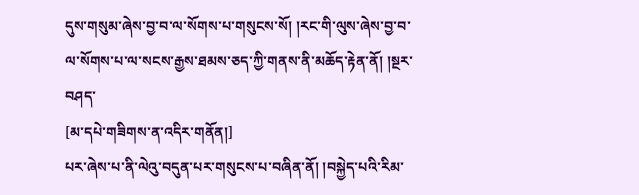དུས་གསུམ་ཞེས་བྱ་བ་ལ་སོགས་པ་གསུངས་སོ། །རང་གི་ལུས་ཞེས་བྱ་བ་ལ་སོགས་པ་ལ་སངས་རྒྱས་ཐམས་ཅད་ཀྱི་གནས་ནི་མཆོད་རྟེན་ནོ། །སྔར་བཤད་
[མ་དཔེ་གཟིགས་ན་འདིར་གནོན།]
པར་ཞེས་པ་ནི་ལེའུ་བདུན་པར་གསུངས་པ་བཞིན་ནོ། །བསྐྱེད་པའི་རིམ་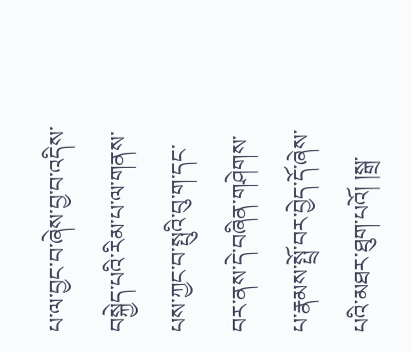པ་ལ་བྱང་བ་ཞེས་བྱ་བ་འདིས་བསྐྱེད་པའི་རིམ་པ་ལ་གནས་པས་ཀྱང་བ་སྤུའི་བུ་ག་དང་བར་ནས་དེ་བཞིན་གཤེགས་པ་རྣམས་སྤྲོ་བར་བྱེད་དོ་ཞེས་པའི་མཐར་ཐུག་པའོ། །སྒྲ་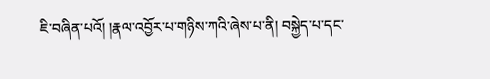ཇི་བཞིན་པའོ། །རྣལ་འབྱོར་པ་གཉིས་ཀའི་ཞེས་པ་ནི། བསྐྱེད་པ་དང་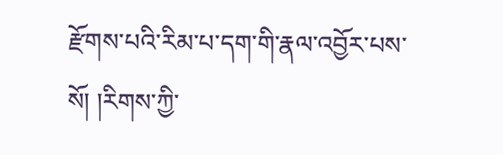རྫོགས་པའི་རིམ་པ་དག་གི་རྣལ་འབྱོར་པས་སོ། །རིགས་ཀྱི་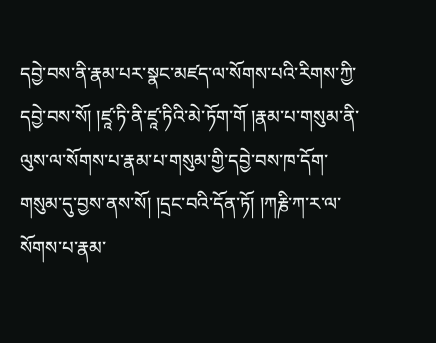དབྱེ་བས་ནི་རྣམ་པར་སྣང་མཛད་ལ་སོགས་པའི་རིགས་ཀྱི་དབྱེ་བས་སོ། །ཛཱ་ཏི་ནི་ཛཱ་ཏིའི་མེ་ཏོག་གོ །རྣམ་པ་གསུམ་ནི་ལུས་ལ་སོགས་པ་རྣམ་པ་གསུམ་གྱི་དབྱེ་བས་ཁ་དོག་གསུམ་དུ་བྱས་ནས་སོ། །དྲང་བའི་དོན་ཏོ། །ཀརྞི་ཀ་ར་ལ་སོགས་པ་རྣམ་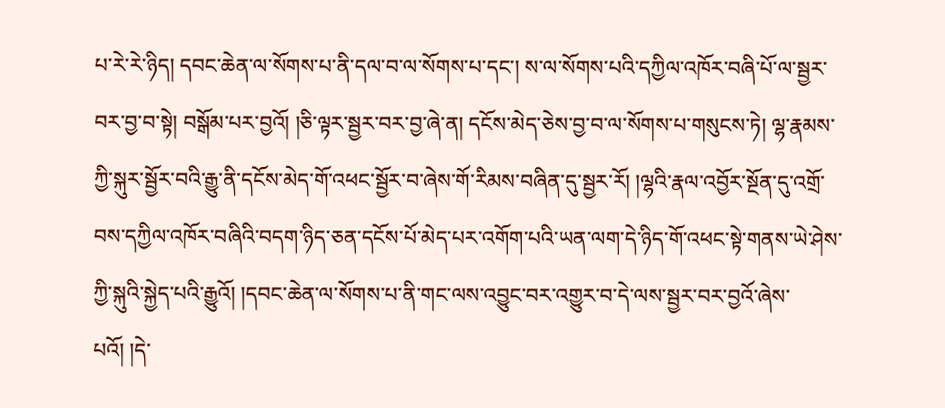པ་རེ་རེ་ཉིད། དབང་ཆེན་ལ་སོགས་པ་ནི་དལ་བ་ལ་སོགས་པ་དང་། ས་ལ་སོགས་པའི་དཀྱིལ་འཁོར་བཞི་པོ་ལ་སྦྱར་བར་བྱ་བ་སྟེ། བསྒོམ་པར་བྱའོ། །ཅི་ལྟར་སྦྱར་བར་བྱ་ཞེ་ན། དངོས་མེད་ཅེས་བྱ་བ་ལ་སོགས་པ་གསུངས་ཏེ། ལྷ་རྣམས་ཀྱི་སྐུར་སྦྱོར་བའི་རྒྱུ་ནི་དངོས་མེད་གོ་འཕང་སྦྱོར་བ་ཞེས་གོ་རིམས་བཞིན་དུ་སྦྱར་རོ། །ལྷའི་རྣལ་འབྱོར་སྔོན་དུ་འགྲོ་བས་དཀྱིལ་འཁོར་བཞིའི་བདག་ཉིད་ཅན་དངོས་པོ་མེད་པར་འགོག་པའི་ཡན་ལག་དེ་ཉིད་གོ་འཕང་སྟེ་གནས་ཡེ་ཤེས་ཀྱི་སྐུའི་སྐྱེད་པའི་རྒྱུའོ། །དབང་ཆེན་ལ་སོགས་པ་ནི་གང་ལས་འབྱུང་བར་འགྱུར་བ་དེ་ལས་སྦྱར་བར་བྱའོ་ཞེས་པའོ། །དེ་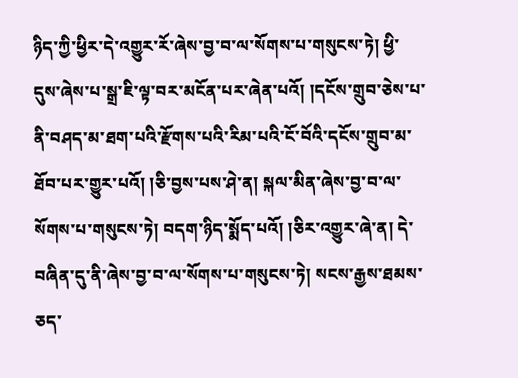ཉིད་ཀྱི་ཕྱིར་དེ་འགྱུར་རོ་ཞེས་བྱ་བ་ལ་སོགས་པ་གསུངས་ཏེ། ཕྱི་དུས་ཞེས་པ་སྒྲ་ཇི་ལྟ་བར་མངོན་པར་ཞེན་པའོ། །དངོས་གྲུབ་ཅེས་པ་ནི་བཤད་མ་ཐག་པའི་རྫོགས་པའི་རིམ་པའི་ངོ་བོའི་དངོས་གྲུབ་མ་ཐོབ་པར་གྱུར་པའོ། །ཅི་བྱས་པས་ཤེ་ན། སྐལ་མིན་ཞེས་བྱ་བ་ལ་སོགས་པ་གསུངས་ཏེ། བདག་ཉིད་སྨོད་པའོ། །ཅིར་འགྱུར་ཞེ་ན། དེ་བཞིན་དུ་ནི་ཞེས་བྱ་བ་ལ་སོགས་པ་གསུངས་ཏེ། སངས་རྒྱས་ཐམས་ཅད་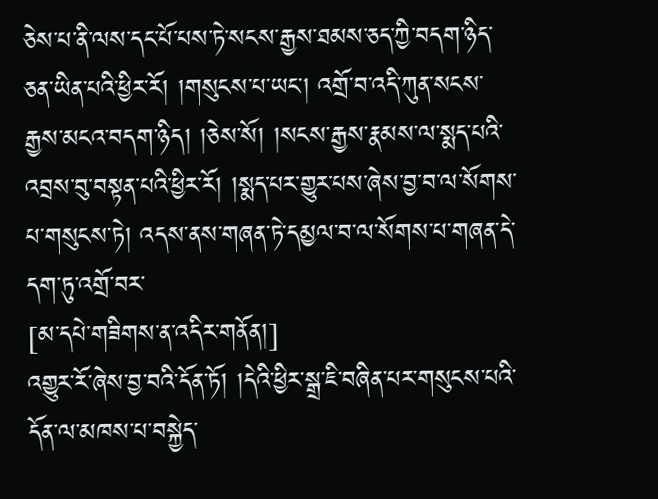ཅེས་པ་ནི་ལས་དང་པོ་པས་ཏེ་སངས་རྒྱས་ཐམས་ཅད་ཀྱི་བདག་ཉིད་ཅན་ཡིན་པའི་ཕྱིར་རོ། །གསུངས་པ་ཡང་། འགྲོ་བ་འདི་ཀུན་སངས་རྒྱས་མངའ་བདག་ཉིད། །ཅེས་སོ། །སངས་རྒྱས་རྣམས་ལ་སྨད་པའི་འབྲས་བུ་བསྟན་པའི་ཕྱིར་རོ། །སྨད་པར་གྱུར་པས་ཞེས་བྱ་བ་ལ་སོགས་པ་གསུངས་ཏེ། འདས་ནས་གཞན་ཏེ་དམྱལ་བ་ལ་སོགས་པ་གཞན་དེ་དག་ཏུ་འགྲོ་བར་
[མ་དཔེ་གཟིགས་ན་འདིར་གནོན།]
འགྱུར་རོ་ཞེས་བྱ་བའི་དོན་ཏོ། །དེའི་ཕྱིར་སྒྲ་ཇི་བཞིན་པར་གསུངས་པའི་དོན་ལ་མཁས་པ་བསྐྱེད་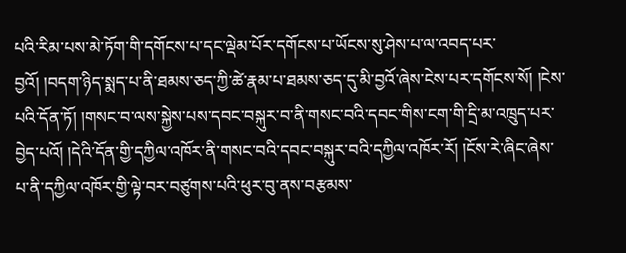པའི་རིམ་པས་མེ་ཏོག་གི་དགོངས་པ་དང་ལྡེམ་པོར་དགོངས་པ་ཡོངས་སུ་ཤེས་པ་ལ་འབད་པར་བྱའོ། །བདག་ཉིད་སྨད་པ་ནི་ཐམས་ཅད་ཀྱི་ཚེ་རྣམ་པ་ཐམས་ཅད་དུ་མི་བྱའོ་ཞེས་ངེས་པར་དགོངས་སོ། །ངེས་པའི་དོན་ཏོ། །གསང་བ་ལས་སྐྱེས་པས་དབང་བསྐུར་བ་ནི་གསང་བའི་དབང་གིས་ངག་གི་དྲི་མ་འཁྲུད་པར་བྱེད་པའོ། །དེའི་དོན་གྱི་དཀྱིལ་འཁོར་ནི་གསང་བའི་དབང་བསྐུར་བའི་དཀྱིལ་འཁོར་རོ། །ངོས་རེ་ཞིང་ཞེས་པ་ནི་དཀྱིལ་འཁོར་གྱི་ལྟེ་བར་བཙུགས་པའི་ཕུར་བུ་ནས་བརྩམས་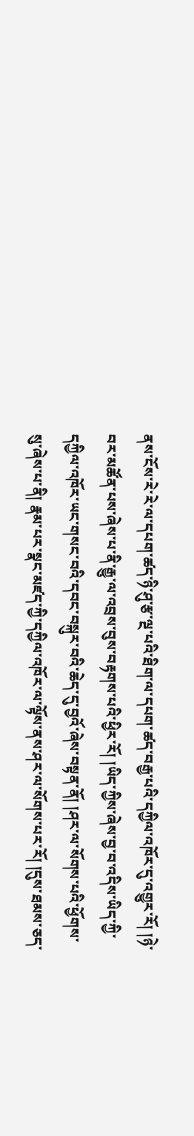ནས་ངོས་རེ་རེ་ལ་དཔག་ཚད་ཉི་ཤུ་རྩ་ལྔ་པའི་ཐིག་ལ་དཔག་ཚད་བརྒྱ་པའི་དཀྱིལ་འཁོར་དུ་འགྱུར་རོ། །ཉེ་བར་མཚོན་པས་ཞེས་པ་ནི་རྒྱུ་ལ་འབྲས་བུས་བརྟགས་པའི་ཕྱིར་རོ། །ཡིད་ཀྱིས་ཞེས་བྱ་བ་འདིས་ཡིད་ཀྱི་དཀྱིལ་འཁོར་ཡང་གསང་བའི་དབང་བསྐུར་བའི་ཆེད་དུ་བྱའོ་ཞེས་བསྟན་ནོ། །ཤར་ལ་སོགས་པའི་ཕྱོགས་སུ་ཞེས་པ་ནི། རྣམ་པར་སྣང་མཛད་ཀྱི་དཀྱིལ་འཁོར་ལ་ལྟོས་ནས་ཤར་ལ་སོགས་པར་རོ། །དུས་ཐམས་ཅད་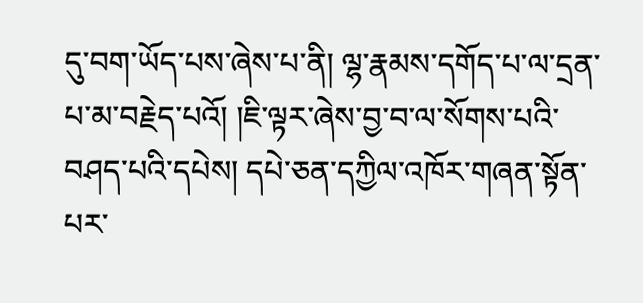དུ་བག་ཡོད་པས་ཞེས་པ་ནི། ལྷ་རྣམས་དགོད་པ་ལ་དྲན་པ་མ་བརྗེད་པའོ། །ཇི་ལྟར་ཞེས་བྱ་བ་ལ་སོགས་པའི་བཤད་པའི་དཔེས། དཔེ་ཅན་དཀྱིལ་འཁོར་གཞན་སྟོན་པར་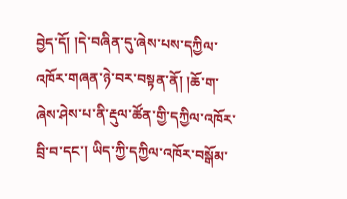བྱེད་དོ། །དེ་བཞིན་དུ་ཞེས་པས་དཀྱིལ་འཁོར་གཞན་ཉེ་བར་བསྟན་ནོ། །ཆོ་ག་ཞེས་ཤེས་པ་ནི་རྡུལ་ཚོན་གྱི་དཀྱིལ་འཁོར་བྲི་བ་དང་། ཡིད་ཀྱི་དཀྱིལ་འཁོར་བསྒོམ་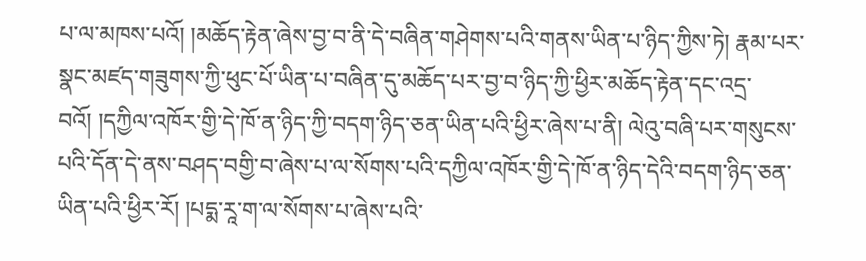པ་ལ་མཁས་པའོ། །མཆོད་རྟེན་ཞེས་བྱ་བ་ནི་དེ་བཞིན་གཤེགས་པའི་གནས་ཡིན་པ་ཉིད་ཀྱིས་ཏེ། རྣམ་པར་སྣང་མཛད་གཟུགས་ཀྱི་ཕུང་པོ་ཡིན་པ་བཞིན་དུ་མཆོད་པར་བྱ་བ་ཉིད་ཀྱི་ཕྱིར་མཆོད་རྟེན་དང་འདྲ་བའོ། །དཀྱིལ་འཁོར་གྱི་དེ་ཁོ་ན་ཉིད་ཀྱི་བདག་ཉིད་ཅན་ཡིན་པའི་ཕྱིར་ཞེས་པ་ནི། ལེའུ་བཞི་པར་གསུངས་པའི་དོན་དེ་ནས་བཤད་བགྱི་བ་ཞེས་པ་ལ་སོགས་པའི་དཀྱིལ་འཁོར་གྱི་དེ་ཁོ་ན་ཉིད་དེའི་བདག་ཉིད་ཅན་ཡིན་པའི་ཕྱིར་རོ། །པདྨ་རཱ་ག་ལ་སོགས་པ་ཞེས་པའི་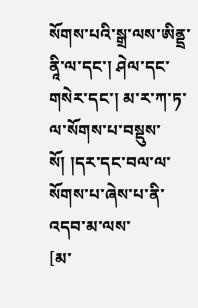སོགས་པའི་སྒྲ་ལས་ཨིནྡྲ་ནཱི་ལ་དང་། ཤེལ་དང་གསེར་དང་། མ་ར་ཀ་ཏ་ལ་སོགས་པ་བསྡུས་སོ། །དར་དང་བལ་ལ་སོགས་པ་ཞེས་པ་ནི་འདབ་མ་ལས་
[མ་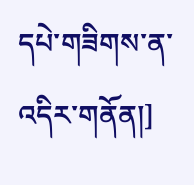དཔེ་གཟིགས་ན་འདིར་གནོན།]